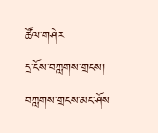ཚོལ་གཤེར
དྲ་ངོས་བཀླགས་གྲངས།
བཀླགས་གྲངས་མང་ཤོས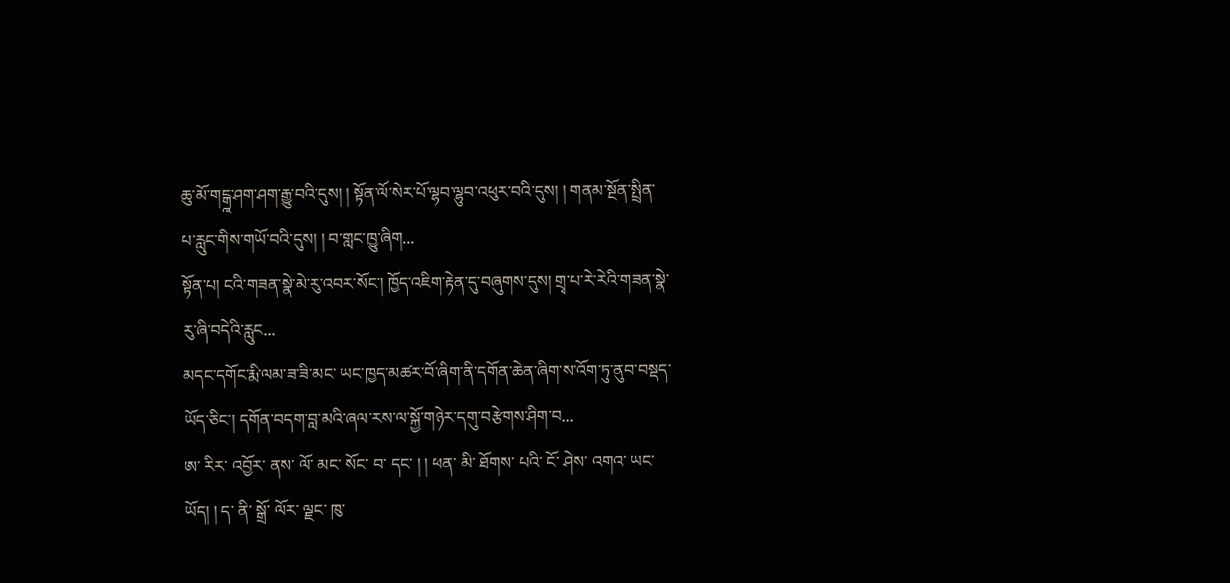ཆུ་མོ་གངྒྰ་ཤག་ཤག་རྒྱུ་བའི་དུས། ། སྟོན་ལོ་སེར་པོ་ལྷབ་ལྷུབ་འཕུར་བའི་དུས། ། གནམ་སྔོན་སྤྲིན་པ་རླུང་གིས་གཡོ་བའི་དུས། ། བ་གླང་ཁྱུ་ཞིག...
སྟོན་པ། ངའི་གཟན་སྣེ་མེ་རུ་འབར་སོང་། ཁྱོད་འཇིག་རྟེན་དུ་བཞུགས་དུས། གྲྭ་པ་རེ་རེའི་གཟན་སྣེ་རུ་ཞི་བདེའི་རླུང...
མདང་དགོང་རྨི་ལམ་ཟ་ཟི་མང་ ཡང་ཁྱད་མཚར་བོ་ཞིག་ནི་དགོན་ཆེན་ཞིག་ས་འོག་ཏུ་ནུབ་བསྡད་ཡོད་ཅིང་། དགོན་བདག་བླ་མའི་ཞལ་རས་ལ་སྐྱོ་གཉེར་དགུ་བརྩེགས་ཤིག་བ...
ཨ་ རིར་ འབྱོར་ ནས་ ལོ་ མང་ སོང་ བ་ དང་ ། ། ཕན་ མི་ ཐོགས་ པའི་ ངོ་ ཤེས་ འགའ་ ཡང་ ཡོད། ། ད་ ནི་ སྒྲོ་ ལོར་ ལྗང་ ཁུ་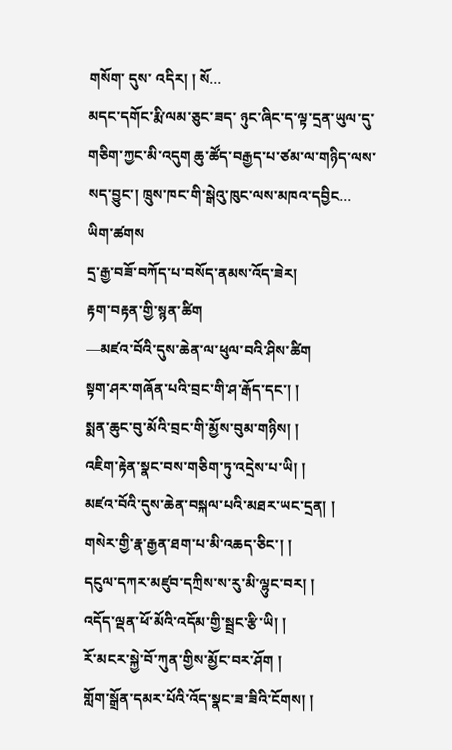གསོག་ དུས་ འདིར། ། སོ...
མདང་དགོང་རྨི་ལམ་ཅུང་ཟད་ ཉུང་ཞིང་ད་ལྟ་དྲན་ཡུལ་དུ་གཅིག་ཀྱང་མི་འདུག ཆུ་ཚོད་བརྒྱད་པ་ཙམ་ལ་གཉིད་ལས་སད་བྱུང་། ཁྲུས་ཁང་གི་སྒེའུ་ཁུང་ལས་མཁའ་དབྱིང...
ཡིག་ཚགས
དྲ་རྒྱ་བཟོ་བཀོད་པ་བསོད་ནམས་འོད་ཟེར།
རྟག་བརྟན་གྱི་སྙན་ཚིག
—མཛའ་བོའི་དུས་ཆེན་ལ་ཕུལ་བའི་ཤིས་ཚིག
སྟག་ཤར་གཞོན་པའི་བྲང་གི་ཤ་རྒོད་དང་། །
སྨན་ཆུང་བུ་མོའི་བྲང་གི་མྱོས་བུམ་གཉིས། །
འཇིག་རྟེན་སྣང་བས་གཅིག་ཏུ་འདྲེས་པ་ཡི། །
མཛའ་བོའི་དུས་ཆེན་བསྐལ་པའི་མཐར་ཡང་དྲན། །
གསེར་གྱི་རྣ་རྒྱན་ཐག་པ་མི་འཆད་ཅིང་། །
དངུལ་དཀར་མཛུབ་དཀྲིས་ས་རུ་མི་ལྷུང་བར། །
འདོད་ལྡན་ཕོ་མོའི་འདོམ་གྱི་སྦྲང་རྩི་ཡི། །
རོ་མངར་སྐྱེ་བོ་ཀུན་གྱིས་མྱོང་བར་ཤོག །
གློག་སྒྲོན་དམར་པོའི་འོད་སྣང་ཟ་ཟིའི་ངོགས། །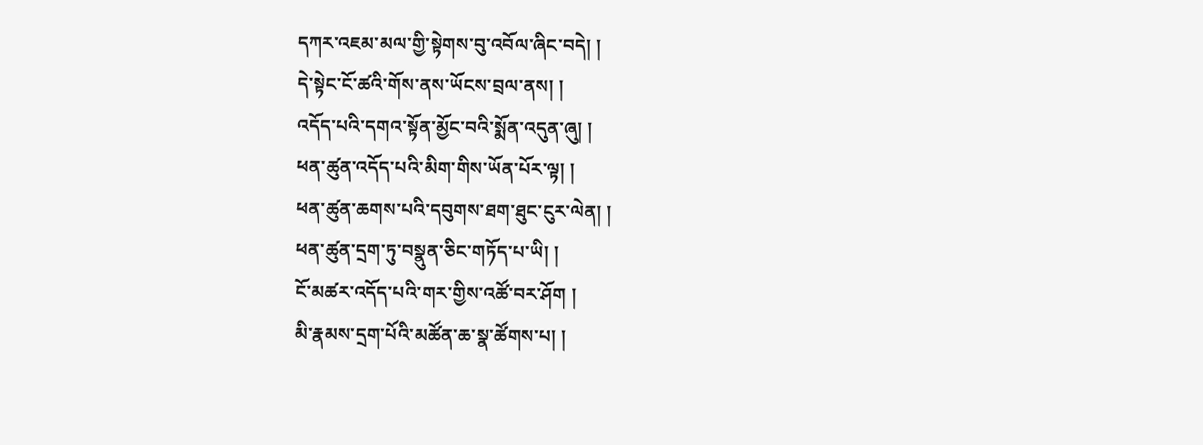དཀར་འཇམ་མལ་གྱི་སྟེགས་བུ་འབོལ་ཞིང་བདེ། །
དེ་སྟེང་ངོ་ཚའི་གོས་ནས་ཡོངས་བྲལ་ནས། །
འདོད་པའི་དགའ་སྟོན་མྱོང་བའི་སྨོན་འདུན་ཞུ། །
ཕན་ཚུན་འདོད་པའི་མིག་གིས་ཡོན་པོར་ལྟ། །
ཕན་ཚུན་ཆགས་པའི་དབུགས་ཐག་ཐུང་ངུར་ལེན། །
ཕན་ཚུན་དྲག་ཏུ་བསྣུན་ཅིང་གཏོད་པ་ཡི། །
ངོ་མཚར་འདོད་པའི་གར་གྱིས་འཚོ་བར་ཤོག །
མི་རྣམས་དྲག་པོའི་མཚོན་ཆ་སྣ་ཚོགས་པ། །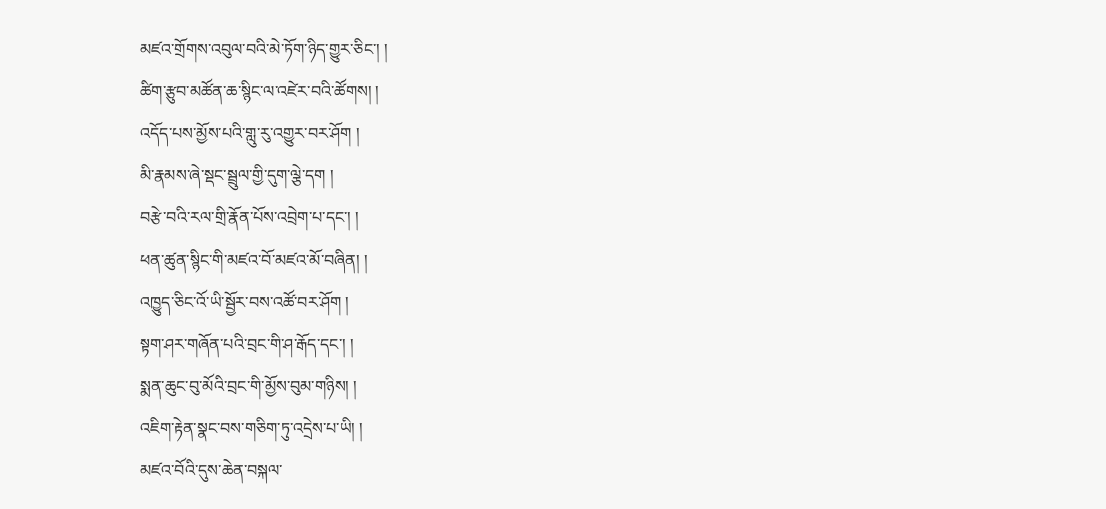མཛའ་གྲོགས་འབུལ་བའི་མེ་ཏོག་ཉིད་གྱུར་ཅིང་། །
ཚིག་རྩུབ་མཚོན་ཆ་སྙིང་ལ་འཛེར་བའི་ཚོགས། །
འདོད་པས་མྱོས་པའི་གླུ་རུ་འགྱུར་བར་ཤོག །
མི་རྣམས་ཞེ་སྡང་སྦྲུལ་གྱི་དུག་ལྕེ་དག །
བརྩེ་བའི་རལ་གྲི་རྣོན་པོས་འབྲེག་པ་དང་། །
ཕན་ཚུན་སྙིང་གི་མཛའ་བོ་མཛའ་མོ་བཞིན། །
འཁྱུད་ཅིང་འོ་ཡི་སྦྱོར་བས་འཚོ་བར་ཤོག །
སྟག་ཤར་གཞོན་པའི་བྲང་གི་ཤ་རྒོད་དང་། །
སྨན་ཆུང་བུ་མོའི་བྲང་གི་མྱོས་བུམ་གཉིས། །
འཇིག་རྟེན་སྣང་བས་གཅིག་ཏུ་འདྲེས་པ་ཡི། །
མཛའ་བོའི་དུས་ཆེན་བསྐལ་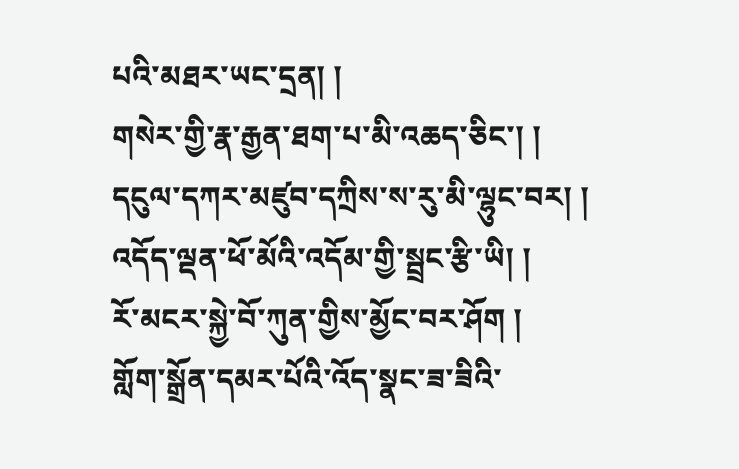པའི་མཐར་ཡང་དྲན། །
གསེར་གྱི་རྣ་རྒྱན་ཐག་པ་མི་འཆད་ཅིང་། །
དངུལ་དཀར་མཛུབ་དཀྲིས་ས་རུ་མི་ལྷུང་བར། །
འདོད་ལྡན་ཕོ་མོའི་འདོམ་གྱི་སྦྲང་རྩི་ཡི། །
རོ་མངར་སྐྱེ་བོ་ཀུན་གྱིས་མྱོང་བར་ཤོག །
གློག་སྒྲོན་དམར་པོའི་འོད་སྣང་ཟ་ཟིའི་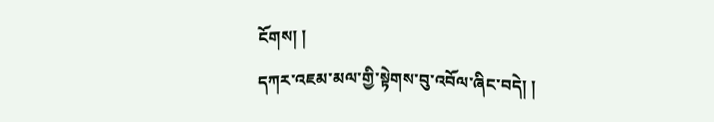ངོགས། །
དཀར་འཇམ་མལ་གྱི་སྟེགས་བུ་འབོལ་ཞིང་བདེ། །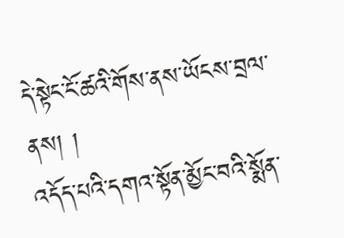དེ་སྟེང་ངོ་ཚའི་གོས་ནས་ཡོངས་བྲལ་ནས། །
འདོད་པའི་དགའ་སྟོན་མྱོང་བའི་སྨོན་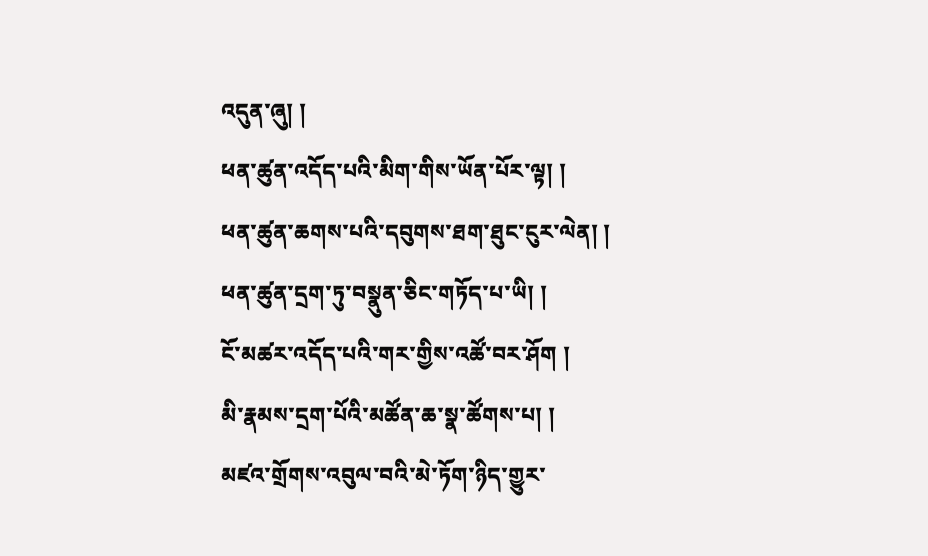འདུན་ཞུ། །
ཕན་ཚུན་འདོད་པའི་མིག་གིས་ཡོན་པོར་ལྟ། །
ཕན་ཚུན་ཆགས་པའི་དབུགས་ཐག་ཐུང་ངུར་ལེན། །
ཕན་ཚུན་དྲག་ཏུ་བསྣུན་ཅིང་གཏོད་པ་ཡི། །
ངོ་མཚར་འདོད་པའི་གར་གྱིས་འཚོ་བར་ཤོག །
མི་རྣམས་དྲག་པོའི་མཚོན་ཆ་སྣ་ཚོགས་པ། །
མཛའ་གྲོགས་འབུལ་བའི་མེ་ཏོག་ཉིད་གྱུར་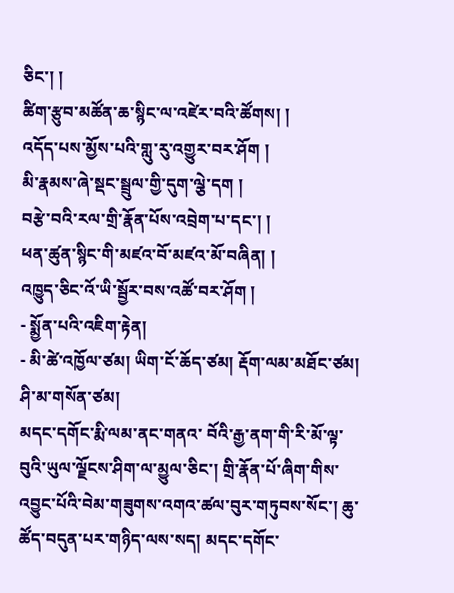ཅིང་། །
ཚིག་རྩུབ་མཚོན་ཆ་སྙིང་ལ་འཛེར་བའི་ཚོགས། །
འདོད་པས་མྱོས་པའི་གླུ་རུ་འགྱུར་བར་ཤོག །
མི་རྣམས་ཞེ་སྡང་སྦྲུལ་གྱི་དུག་ལྕེ་དག །
བརྩེ་བའི་རལ་གྲི་རྣོན་པོས་འབྲེག་པ་དང་། །
ཕན་ཚུན་སྙིང་གི་མཛའ་བོ་མཛའ་མོ་བཞིན། །
འཁྱུད་ཅིང་འོ་ཡི་སྦྱོར་བས་འཚོ་བར་ཤོག །
- སྨྱོན་པའི་འཇིག་རྟེན།
- མི་ཚེ་འཁྱོལ་ཙམ། ཡིག་ངོ་ཆོད་ཙམ། རྡོག་ལམ་མཐོང་ཙམ། ཤི་མ་གསོན་ཙམ།
མདང་དགོང་རྨི་ལམ་ནང་གནའ་ བོའི་རྒྱ་ནག་གི་རི་མོ་ལྟ་བུའི་ཡུལ་ལྗོངས་ཤིག་ལ་མྱུལ་ཅིང་། གྲི་རྣོན་པོ་ཞིག་གིས་འབྱུང་པོའི་བེམ་གཟུགས་འགའ་ཚལ་བུར་གཏུབས་སོང་། ཆུ་ཚོད་བདུན་པར་གཉིད་ལས་སད། མདང་དགོང་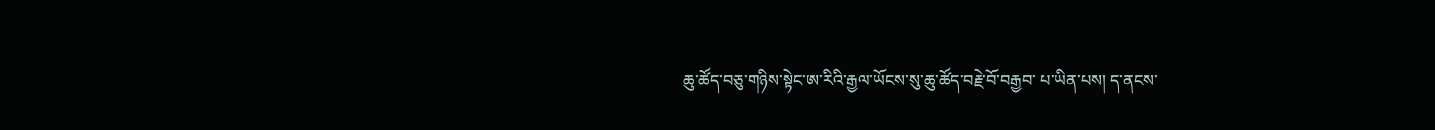ཆུ་ཚོད་བཅུ་གཉིས་སྟེང་ཨ་རིའི་རྒྱལ་ཡོངས་སུ་ཆུ་ཚོད་བརྗེ་བོ་བརྒྱབ་ པ་ཡིན་པས། ད་ནངས་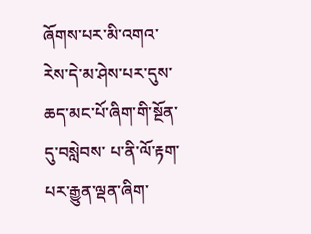ཞོགས་པར་མི་འགའ་རེས་དེ་མ་ཤེས་པར་དུས་ཆད་མང་པོ་ཞིག་གི་སྔོན་དུ་བསླེབས་ པ་ནི་ལོ་རྟག་པར་རྒྱུན་ལྡན་ཞིག་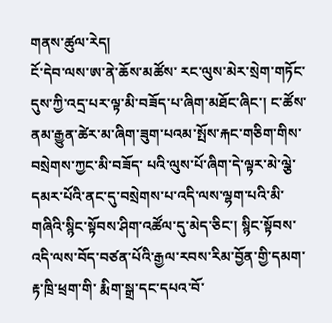གནས་ཚུལ་རེད།
ངོ་དེབ་ལས་ཨ་ནེ་ཆོས་མཚོས་ རང་ལུས་མེར་སྲེག་གཏོང་དུས་ཀྱི་འདྲ་པར་ལྟ་མི་བཟོད་པ་ཞིག་མཐོང་ཞིང་། ང་ཚོས་ནམ་རྒྱུན་ཚེར་མ་ཞིག་ཟུག་པའམ་སྤོས་རྐང་གཅིག་གིས་བསྲེགས་ཀྱང་མི་བཟོད་ པའི་ལུས་པོ་ཞིག་དེ་ལྟར་མེ་ལྕེ་དམར་པོའི་ནང་དུ་བསྲེགས་པ་འདི་ལས་ལྷག་པའི་མི་ གཞིའི་སྙིང་སྟོབས་ཤིག་འཚོལ་དུ་མེད་ཅིང་། སྙིང་སྟོབས་འདི་ལས་བོད་བཙན་པོའི་རྒྱལ་རབས་རིམ་བྱོན་གྱི་དམག་རྟ་ཁྲི་ཕྲག་གི་ རྨིག་སྒྲ་དང་དཔའ་བོ་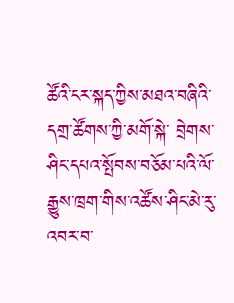ཚོའི་ངར་སྐད་ཀྱིས་མཐའ་བཞིའི་དགྲ་ཚོགས་ཀྱི་མགོ་སྐེ་ བྲེགས་ཤིང་དཔའ་སྤོབས་བཅོམ་པའི་ལོ་རྒྱུས་ཁྲག་གིས་འཚོས་ཤིང་མེ་རུ་འབར་བ་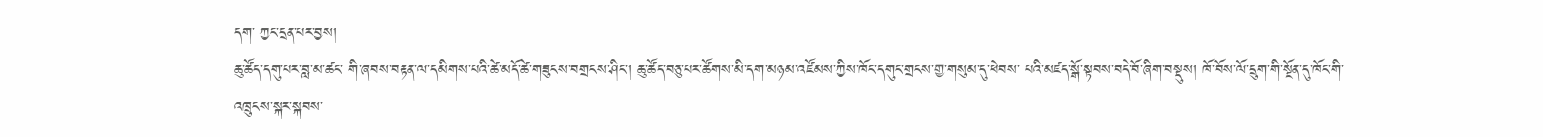དག་ ཀྱང་དྲན་པར་བྱས།
ཆུ་ཚོད་དགུ་པར་བླ་མ་ཚང་ གི་ཞབས་བརྟན་ལ་དམིགས་པའི་ཚེ་མདོ་ཚེ་གཟུངས་བགྲངས་ཤིང་། ཆུ་ཚོད་བཅུ་པར་ཚོགས་མི་དག་མཉམ་འཛོམས་ཀྱིས་ཁོང་དགུང་གྲངས་གྱ་གསུམ་དུ་ཕེབས་ པའི་མཛད་སྒོ་སྟབས་བདེ་བོ་ཞིག་བསྡུས། ཁོ་བོས་ལོ་དྲུག་གི་སྔོན་དུ་ཁོང་གི་འཁྲུངས་སྐར་སྐབས་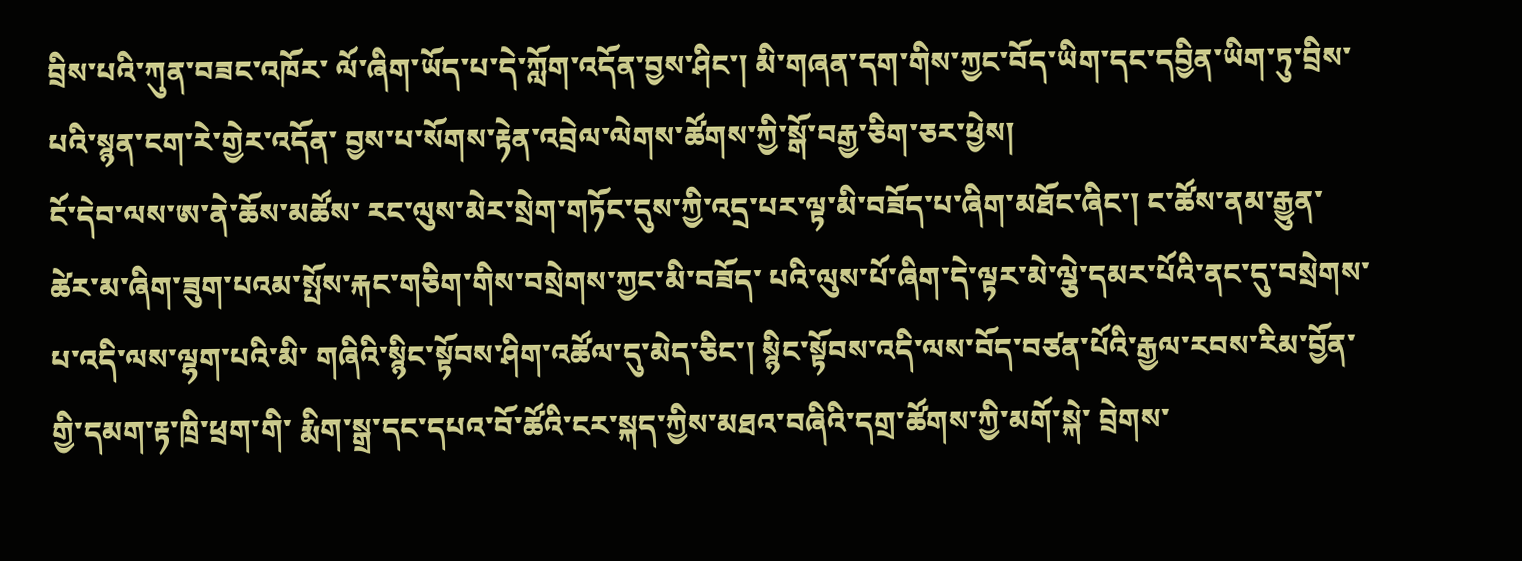བྲིས་པའི་ཀུན་བཟང་འཁོར་ ལོ་ཞིག་ཡོད་པ་དེ་ཀློག་འདོན་བྱས་ཤིང་། མི་གཞན་དག་གིས་ཀྱང་བོད་ཡིག་དང་དབྱིན་ཡིག་ཏུ་བྲིས་པའི་སྙན་ངག་རེ་གྱེར་འདོན་ བྱས་པ་སོགས་རྟེན་འབྲེལ་ལེགས་ཚོགས་ཀྱི་སྒོ་བརྒྱ་ཅིག་ཅར་ཕྱེས།
ངོ་དེབ་ལས་ཨ་ནེ་ཆོས་མཚོས་ རང་ལུས་མེར་སྲེག་གཏོང་དུས་ཀྱི་འདྲ་པར་ལྟ་མི་བཟོད་པ་ཞིག་མཐོང་ཞིང་། ང་ཚོས་ནམ་རྒྱུན་ཚེར་མ་ཞིག་ཟུག་པའམ་སྤོས་རྐང་གཅིག་གིས་བསྲེགས་ཀྱང་མི་བཟོད་ པའི་ལུས་པོ་ཞིག་དེ་ལྟར་མེ་ལྕེ་དམར་པོའི་ནང་དུ་བསྲེགས་པ་འདི་ལས་ལྷག་པའི་མི་ གཞིའི་སྙིང་སྟོབས་ཤིག་འཚོལ་དུ་མེད་ཅིང་། སྙིང་སྟོབས་འདི་ལས་བོད་བཙན་པོའི་རྒྱལ་རབས་རིམ་བྱོན་གྱི་དམག་རྟ་ཁྲི་ཕྲག་གི་ རྨིག་སྒྲ་དང་དཔའ་བོ་ཚོའི་ངར་སྐད་ཀྱིས་མཐའ་བཞིའི་དགྲ་ཚོགས་ཀྱི་མགོ་སྐེ་ བྲེགས་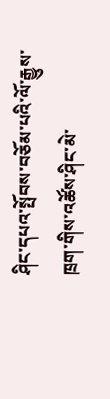ཤིང་དཔའ་སྤོབས་བཅོམ་པའི་ལོ་རྒྱུས་ཁྲག་གིས་འཚོས་ཤིང་མེ་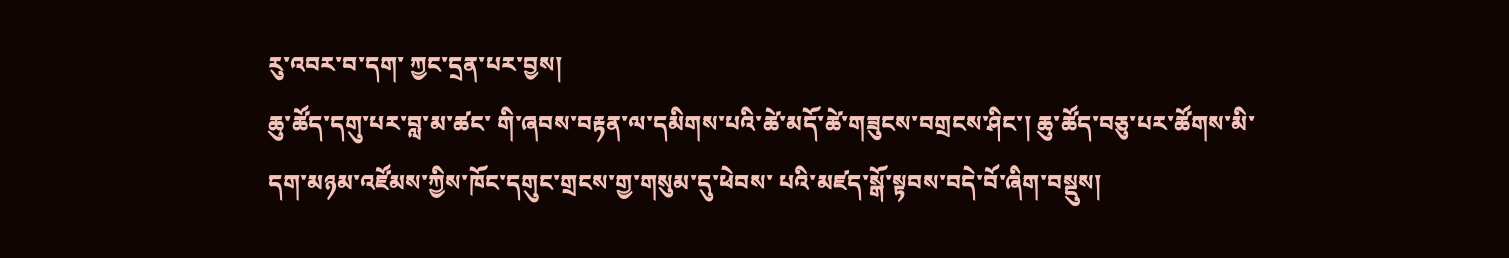རུ་འབར་བ་དག་ ཀྱང་དྲན་པར་བྱས།
ཆུ་ཚོད་དགུ་པར་བླ་མ་ཚང་ གི་ཞབས་བརྟན་ལ་དམིགས་པའི་ཚེ་མདོ་ཚེ་གཟུངས་བགྲངས་ཤིང་། ཆུ་ཚོད་བཅུ་པར་ཚོགས་མི་དག་མཉམ་འཛོམས་ཀྱིས་ཁོང་དགུང་གྲངས་གྱ་གསུམ་དུ་ཕེབས་ པའི་མཛད་སྒོ་སྟབས་བདེ་བོ་ཞིག་བསྡུས།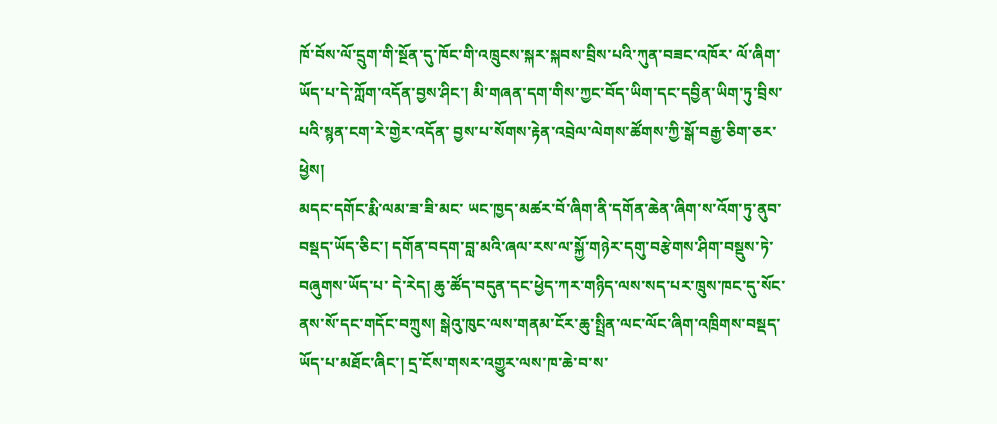ཁོ་བོས་ལོ་དྲུག་གི་སྔོན་དུ་ཁོང་གི་འཁྲུངས་སྐར་སྐབས་བྲིས་པའི་ཀུན་བཟང་འཁོར་ ལོ་ཞིག་ཡོད་པ་དེ་ཀློག་འདོན་བྱས་ཤིང་། མི་གཞན་དག་གིས་ཀྱང་བོད་ཡིག་དང་དབྱིན་ཡིག་ཏུ་བྲིས་པའི་སྙན་ངག་རེ་གྱེར་འདོན་ བྱས་པ་སོགས་རྟེན་འབྲེལ་ལེགས་ཚོགས་ཀྱི་སྒོ་བརྒྱ་ཅིག་ཅར་ཕྱེས།
མདང་དགོང་རྨི་ལམ་ཟ་ཟི་མང་ ཡང་ཁྱད་མཚར་བོ་ཞིག་ནི་དགོན་ཆེན་ཞིག་ས་འོག་ཏུ་ནུབ་བསྡད་ཡོད་ཅིང་། དགོན་བདག་བླ་མའི་ཞལ་རས་ལ་སྐྱོ་གཉེར་དགུ་བརྩེགས་ཤིག་བསྡུས་ཏེ་བཞུགས་ཡོད་པ་ དེ་རེད། ཆུ་ཚོད་བདུན་དང་ཕྱེད་ཀར་གཉིད་ལས་སད་པར་ཁྲུས་ཁང་དུ་སོང་ནས་སོ་དང་གདོང་བཀྲུས། སྒེའུ་ཁུང་ལས་གནམ་ངོར་ཆུ་སྤྲིན་ལང་ལོང་ཞིག་འཁྲིགས་བསྡད་ཡོད་པ་མཐོང་ཞིང་། དྲ་ངོས་གསར་འགྱུར་ལས་ཁ་ཆེ་བ་ས་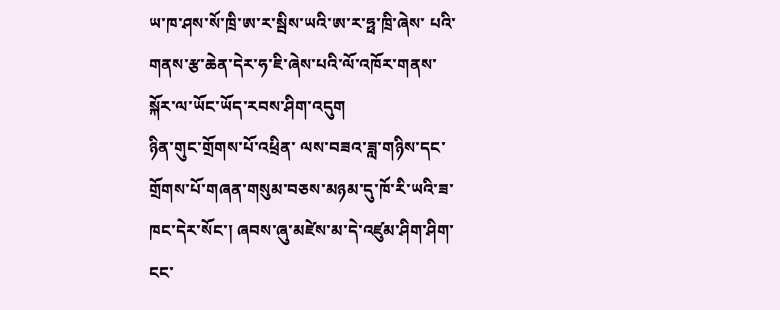ཡ་ཁ་ཤས་སོ་ཁྲི་ཨ་ར་སྦིས་ཡའི་ཨ་ར་ཧྥ་ཁྲི་ཞེས་ པའི་གནས་རྩ་ཆེན་དེར་ཧ་ཇི་ཞེས་པའི་ལོ་འཁོར་གནས་སྐོར་ལ་ཡོང་ཡོད་རབས་ཤིག་འདུག
ཉིན་གུང་གྲོགས་པོ་འཕྲིན་ ལས་བཟའ་ཟླ་གཉིས་དང་གྲོགས་པོ་གཞན་གསུམ་བཅས་མཉམ་དུ་ཁོ་རི་ཡའི་ཟ་ཁང་དེར་སོང་། ཞབས་ཞུ་མཛེས་མ་དེ་འཛུམ་ཤིག་ཤིག་ངང་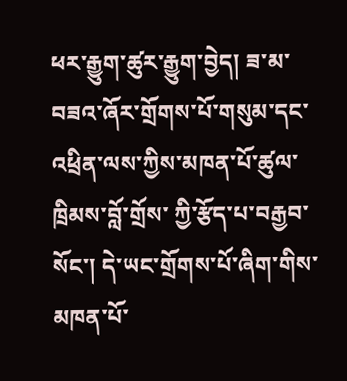ཕར་རྒྱུག་ཚུར་རྒྱུག་བྱེད། ཟ་མ་བཟའ་ཞོར་གྲོགས་པོ་གསུམ་དང་འཕྲིན་ལས་ཀྱིས་མཁན་པོ་ཚུལ་ཁྲིམས་བློ་གྲོས་ ཀྱི་རྩོད་པ་བརྒྱབ་སོང་། དེ་ཡང་གྲོགས་པོ་ཞིག་གིས་མཁན་པོ་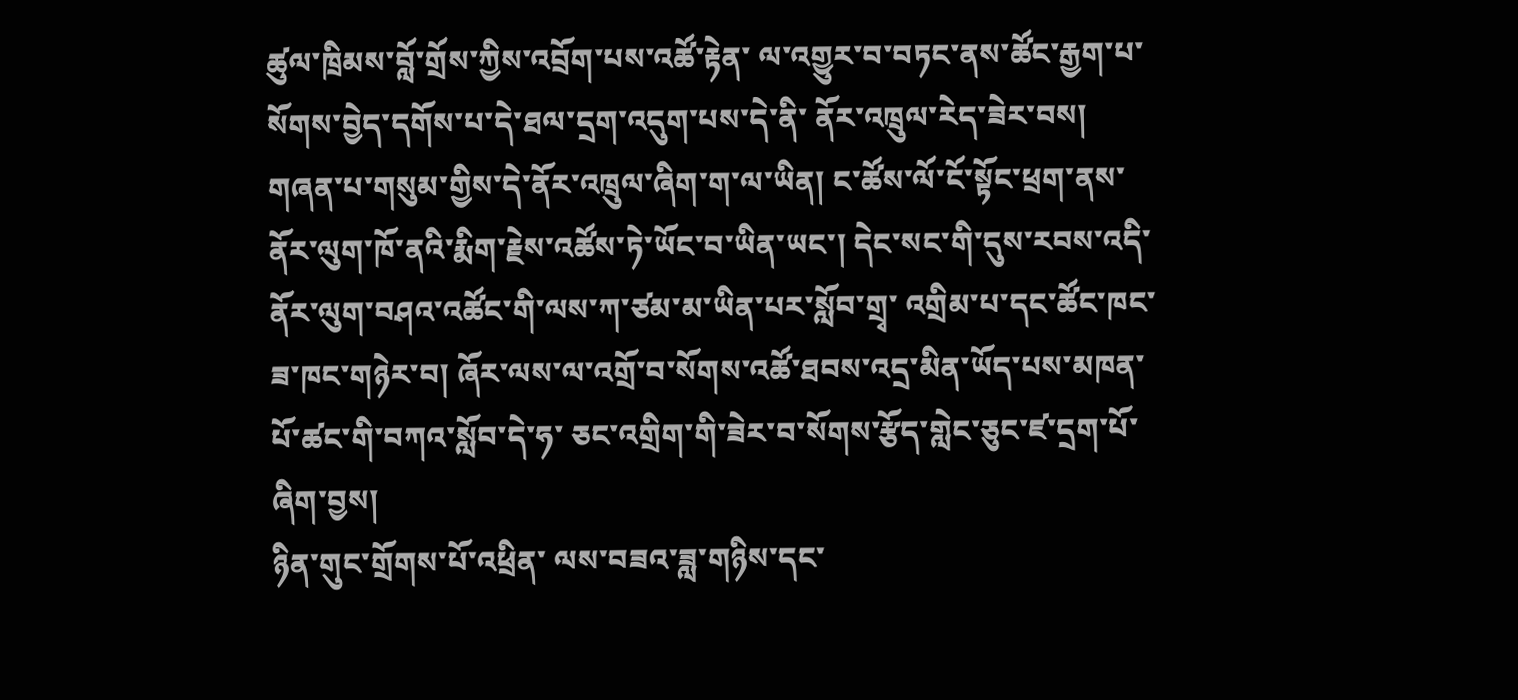ཚུལ་ཁྲིམས་བློ་གྲོས་ཀྱིས་འབྲོག་པས་འཚོ་རྟེན་ ལ་འགྱུར་བ་བཏང་ནས་ཚོང་རྒྱག་པ་སོགས་བྱེད་དགོས་པ་དེ་ཐལ་དྲག་འདུག་པས་དེ་ནི་ ནོར་འཁྲུལ་རེད་ཟེར་བས། གཞན་པ་གསུམ་གྱིས་དེ་ནོར་འཁྲུལ་ཞིག་ག་ལ་ཡིན། ང་ཚོས་ལོ་ངོ་སྟོང་ཕྲག་ནས་ནོར་ལུག་ཁོ་ནའི་རྨིག་རྗེས་འཚོས་ཏེ་ཡོང་བ་ཡིན་ཡང་། དེང་སང་གི་དུས་རབས་འདི་ནོར་ལུག་བཤའ་འཚོང་གི་ལས་ཀ་ཙམ་མ་ཡིན་པར་སློབ་གྲྭ་ འགྲིམ་པ་དང་ཚོང་ཁང་ཟ་ཁང་གཉེར་བ། ཞོར་ལས་ལ་འགྲོ་བ་སོགས་འཚོ་ཐབས་འདྲ་མིན་ཡོད་པས་མཁན་པོ་ཚང་གི་བཀའ་སློབ་དེ་ཧ་ ཅང་འགྲིག་གི་ཟེར་བ་སོགས་རྩོད་གླེང་ཅུང་ཛ་དྲག་པོ་ཞིག་བྱས།
ཉིན་གུང་གྲོགས་པོ་འཕྲིན་ ལས་བཟའ་ཟླ་གཉིས་དང་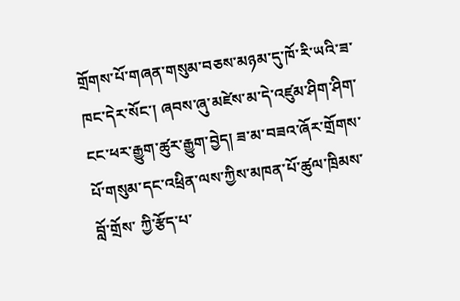གྲོགས་པོ་གཞན་གསུམ་བཅས་མཉམ་དུ་ཁོ་རི་ཡའི་ཟ་ཁང་དེར་སོང་། ཞབས་ཞུ་མཛེས་མ་དེ་འཛུམ་ཤིག་ཤིག་ངང་ཕར་རྒྱུག་ཚུར་རྒྱུག་བྱེད། ཟ་མ་བཟའ་ཞོར་གྲོགས་པོ་གསུམ་དང་འཕྲིན་ལས་ཀྱིས་མཁན་པོ་ཚུལ་ཁྲིམས་བློ་གྲོས་ ཀྱི་རྩོད་པ་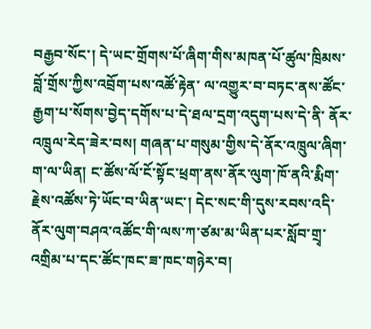བརྒྱབ་སོང་། དེ་ཡང་གྲོགས་པོ་ཞིག་གིས་མཁན་པོ་ཚུལ་ཁྲིམས་བློ་གྲོས་ཀྱིས་འབྲོག་པས་འཚོ་རྟེན་ ལ་འགྱུར་བ་བཏང་ནས་ཚོང་རྒྱག་པ་སོགས་བྱེད་དགོས་པ་དེ་ཐལ་དྲག་འདུག་པས་དེ་ནི་ ནོར་འཁྲུལ་རེད་ཟེར་བས། གཞན་པ་གསུམ་གྱིས་དེ་ནོར་འཁྲུལ་ཞིག་ག་ལ་ཡིན། ང་ཚོས་ལོ་ངོ་སྟོང་ཕྲག་ནས་ནོར་ལུག་ཁོ་ནའི་རྨིག་རྗེས་འཚོས་ཏེ་ཡོང་བ་ཡིན་ཡང་། དེང་སང་གི་དུས་རབས་འདི་ནོར་ལུག་བཤའ་འཚོང་གི་ལས་ཀ་ཙམ་མ་ཡིན་པར་སློབ་གྲྭ་ འགྲིམ་པ་དང་ཚོང་ཁང་ཟ་ཁང་གཉེར་བ།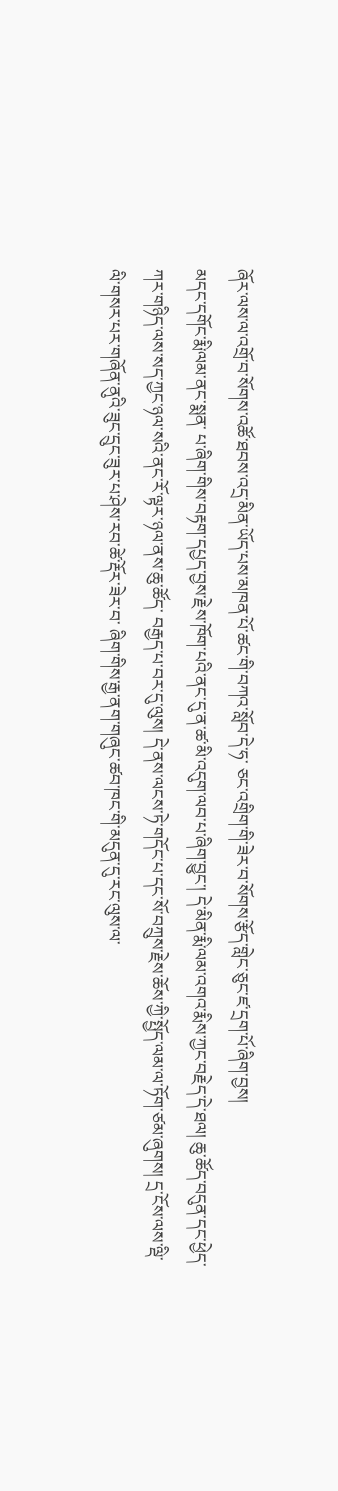ཞོར་ལས་ལ་འགྲོ་བ་སོགས་འཚོ་ཐབས་འདྲ་མིན་ཡོད་པས་མཁན་པོ་ཚང་གི་བཀའ་སློབ་དེ་ཧ་ ཅང་འགྲིག་གི་ཟེར་བ་སོགས་རྩོད་གླེང་ཅུང་ཛ་དྲག་པོ་ཞིག་བྱས།
མདང་དགོང་རྨི་ལམ་ནང་སྨན་ པ་ཞིག་གིས་བརྟག་དཔྱད་བྱས་རྗེས་ཁོག་པའི་ནང་དུ་ན་ཚ་མི་འདུག་ལབ་པ་ཞིག་བྱུང་། དེ་མིན་རྨི་ལམ་འགའ་རྨིས་ཀྱང་བརྗེད་དེ་ཐལ། ཆུ་ཚོད་བདུན་དང་ཕྱེད་ཀར་གཉིད་ལས་སད་ཀྱང་ཉལ་སའི་ནང་རོ་ལྟར་ཉལ་ནས་ཆུ་ཚོད་ བརྒྱད་པ་བར་དུ་ལུས། དེ་ནས་ལངས་ཏེ་གདོང་པ་དང་སོ་བཀྲུས་རྗེས་ཆོས་ཀྱི་སྤྱོད་ལམ་ལ་ཏོག་ཙམ་ཞུགས། དྲ་ངོས་ལས་ལྡི་ལི་གསར་པར་གཞོན་ནུའི་ཟུང་དྲུང་ཟུར་པ་ཤེས་རབ་ཚེ་རྡོར་ཟེར་བ་ ཞིག་གིས་རྒྱ་ནག་གཞུང་ཚབ་ཁང་གི་མདུན་དུ་རང་ལུས་ལ་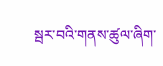སྦར་བའི་གནས་ཚུལ་ཞིག་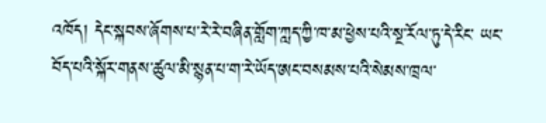འཁོད། དེང་སྐབས་ཞོགས་པ་རེ་རེ་བཞིན་གློག་ཀླད་ཀྱི་ཁ་མ་ཕྱེས་པའི་སྔ་རོལ་ཏུ་དེ་རིང་ ཡང་བོད་པའི་སྐོར་གནས་ཚུལ་མི་སྙན་པ་ག་རེ་ཡོད་ཨང་བསམས་པའི་སེམས་ཁྲལ་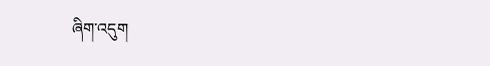ཞིག་འདུག